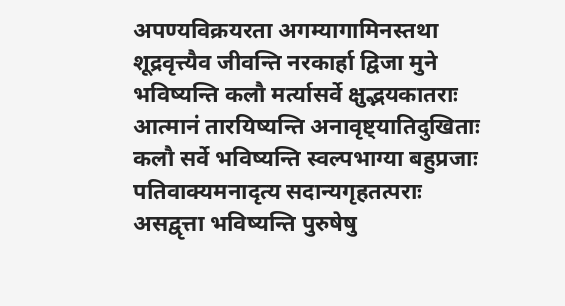अपण्यविक्रयरता अगम्यागामिनस्तथा
शूद्रवृत्त्यैव जीवन्ति नरकार्हा द्विजा मुने
भविष्यन्ति कलौ मर्त्यासर्वे क्षुद्भयकातराः
आत्मानं तारयिष्यन्ति अनावृष्ट्यातिदुखिताः
कलौ सर्वे भविष्यन्ति स्वल्पभाग्या बहुप्रजाः
पतिवाक्यमनादृत्य सदान्यगृहतत्पराः
असद्वृत्ता भविष्यन्ति पुरुषेषु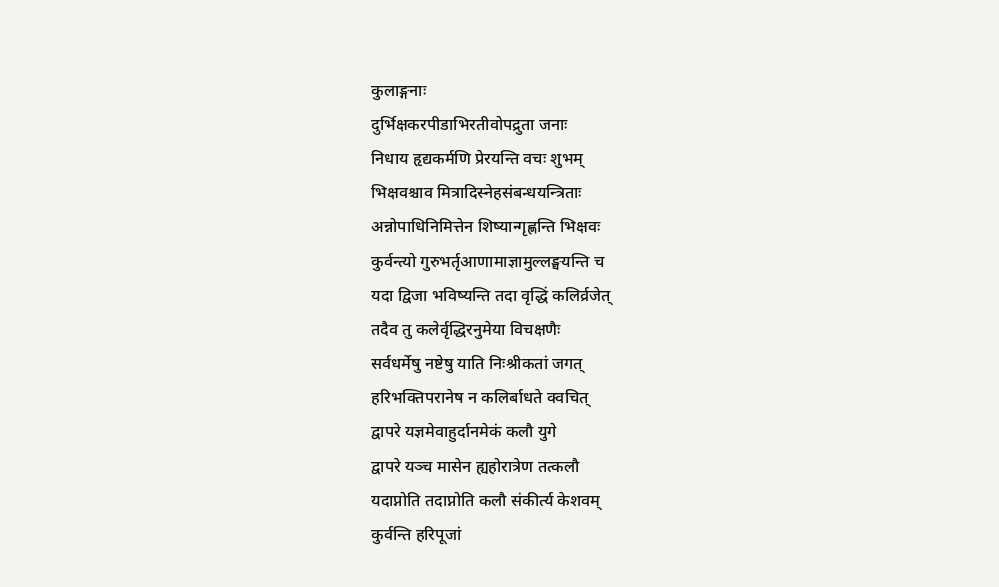कुलाङ्गनाः
दुर्भिक्षकरपीडाभिरतीवोपद्रुता जनाः
निधाय हृद्यकर्मणि प्रेरयन्ति वचः शुभम्
भिक्षवश्चाव मित्रादिस्नेहसंबन्धयन्त्रिताः
अन्नोपाधिनिमित्तेन शिष्यान्गृह्णन्ति भिक्षवः
कुर्वन्त्यो गुरुभर्तृआणामाज्ञामुल्लङ्घयन्ति च
यदा द्विजा भविष्यन्ति तदा वृद्धिं कलिर्व्रजेत्
तदैव तु कलेर्वृद्धिरनुमेया विचक्षणैः
सर्वधर्मेषु नष्टेषु याति निःश्रीकतां जगत्
हरिभक्तिपरानेष न कलिर्बाधते क्वचित्
द्वापरे यज्ञमेवाहुर्दानमेकं कलौ युगे
द्वापरे यञ्च मासेन ह्यहोरात्रेण तत्कलौ
यदाप्नोति तदाप्नोति कलौ संकीर्त्य केशवम्
कुर्वन्ति हरिपूजां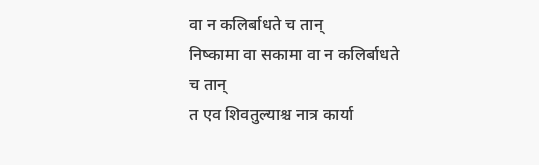वा न कलिर्बाधते च तान्
निष्कामा वा सकामा वा न कलिर्बाधते च तान्
त एव शिवतुल्याश्च नात्र कार्या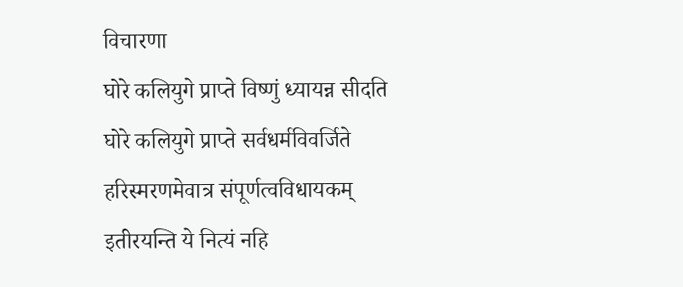विचारणा
घोरे कलियुगे प्राप्ते विष्णुं ध्यायन्न सीदति
घोरे कलियुगे प्राप्ते सर्वधर्मविवर्जिते
हरिस्मरणमेवात्र संपूर्णत्वविधायकम्
इतीरयन्ति ये नित्यं नहि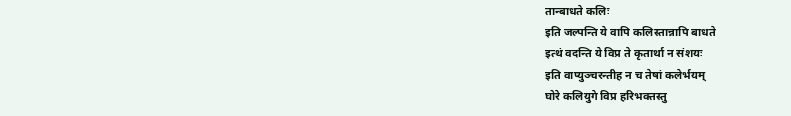तान्बाधते कलिः
इति जल्पन्ति ये वापि कलिस्तान्नापि बाधते
इत्थं वदन्ति ये विप्र ते कृतार्था न संशयः
इति वाप्युञ्चरन्तीह न च तेषां कलेर्भयम्
घोरे कलियुगे विप्र हरिभक्तस्तु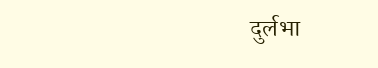दुर्लभा